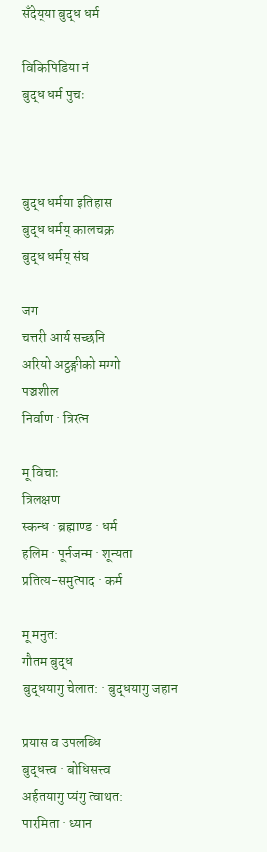सँदेय्‌या बुद्ध धर्म

विकिपिडिया नं
बुद्ध धर्म पुचः



बुद्ध धर्मया इतिहास
बुद्ध धर्मय् कालचक्र
बुद्ध धर्मय् संघ

जग
चत्तरी आर्य सच्छनि
अरियो अट्ठङ्गीको मग्गो
पञ्चशील
निर्वाण · त्रिरत्न

मू विचाः
त्रिलक्षण
स्कन्ध · ब्रह्माण्ड · धर्म
हलिम · पूर्नजन्म · शून्यता
प्रतित्य-समुत्पाद · कर्म

मू मनुत:
गौतम बुद्ध
बुद्धयागु चेलात: · बुद्धयागु जहान

प्रयास व उपलब्धि
बुद्धत्त्व · बोधिसत्त्व
अर्हतयागु प्यंगु त्वाथत:
पारमिता · ध्यान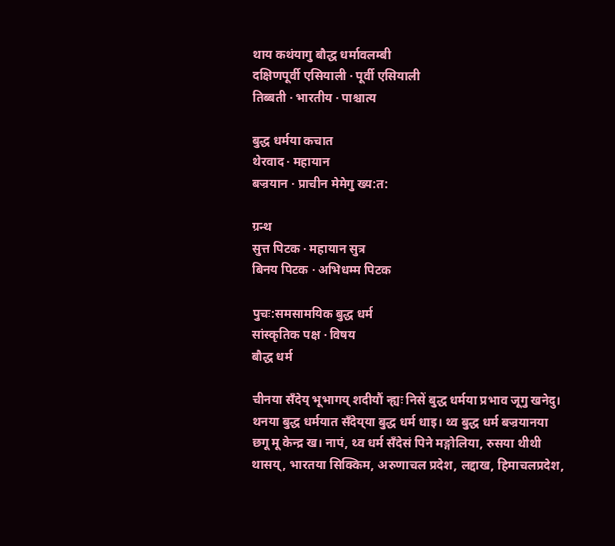थाय कथंयागु बौद्ध धर्मावलम्बी
दक्षिणपूर्वी एसियाली · पूर्वी एसियाली
तिब्बती · भारतीय · पाश्चात्य

बुद्ध धर्मया कचात
थेरवाद · महायान
बज्रयान · प्राचीन मेमेगु ख्य:त:

ग्रन्थ
सुत्त पिटक · महायान सुत्र
बिनय पिटक · अभिधम्म पिटक

पुचः:समसामयिक बुद्ध धर्म
सांस्कृतिक पक्ष · विषय
बौद्ध धर्म

चीनया सँदेय् भूभागय् शदीयौं न्ह्यः निसें बुद्ध धर्मया प्रभाव जूगु खनेदु। थनया बुद्ध धर्मयात सँदेय्‌या बुद्ध धर्म धाइ। थ्व बुद्ध धर्म बज्रयानया छगू मू केन्द्र ख। नापं, थ्व धर्म सँदेसं पिने मङ्गोलिया, रुसया थीथी थासय्, भारतया सिक्किम, अरुणाचल प्रदेश, लद्दाख, हिमाचलप्रदेश,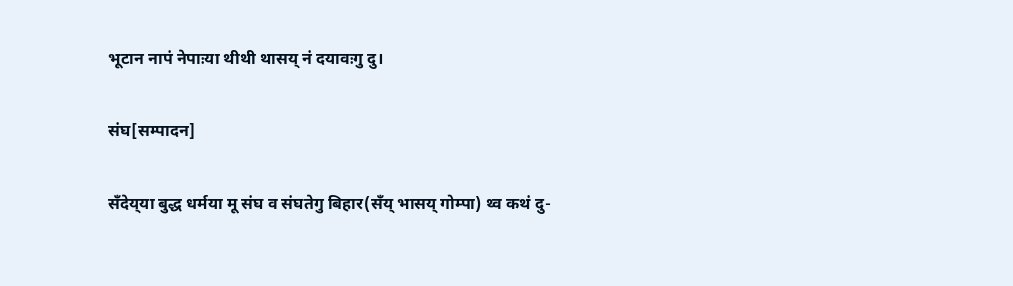भूटान नापं नेपाःया थीथी थासय् नं दयावःगु दु।

संघ[सम्पादन]

सँदेय्‌या बुद्ध धर्मया मू संघ व संघतेगु बिहार(सँय् भासय् गोम्पा) थ्व कथं दु-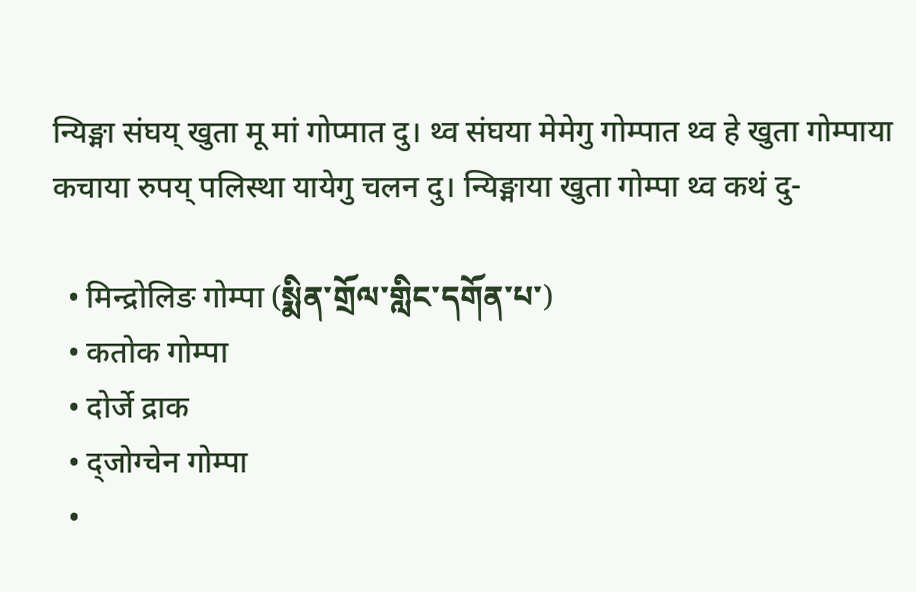न्यिङ्मा संघय् खुता मू मां गोप्मात दु। थ्व संघया मेमेगु गोम्पात थ्व हे खुता गोम्पाया कचाया रुपय् पलिस्था यायेगु चलन दु। न्यिङ्माया खुता गोम्पा थ्व कथं दु-

  • मिन्द्रोलिङ गोम्पा (སྨིན་གྲོལ་གླིང་དགོན་པ་)
  • कतोक गोम्पा
  • दोर्जे द्राक
  • द्जोग्चेन गोम्पा
  •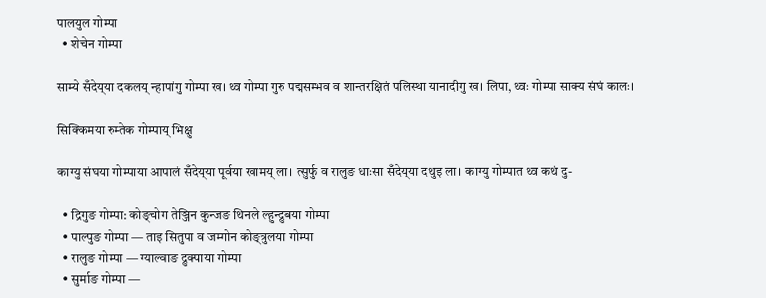पालयुल गोम्पा
  • शेचेन गोम्पा

साम्ये सँदेय्‌या दकलय् न्हापांगु गोम्पा ख। थ्व गोम्पा गुरु पद्मसम्भव व शान्तरक्षितं पलिस्था यानादीगु ख। लिपा, थ्वः गोम्पा साक्य संघं कालः।

सिक्किमया रुम्तेक गोम्पाय् भिक्षु

काग्यु संघया गोम्पाया आपालं सँदेय्‌या पूर्वया खामय् ला। त्सुर्फु व रालुङ धाःसा सँदेय्‌या दथुइ ला। काग्यु गोम्पात थ्व कथं दु-

  • द्रिगुङ गोम्पा: कोङ्चोग तेञ्जिन कुन्जङ थिनले ल्हुन्द्रुबया गोम्पा
  • पाल्पुङ गोम्पा — ताइ सितुपा व जम्गोन कोङ्त्रुलया गोम्पा
  • रालुङ गोम्पा — ग्याल्वाङ द्रुक्पाया गोम्पा
  • सुर्माङ गोम्पा —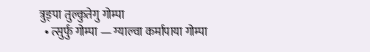त्रुङ्पा तुल्कुतेगु गोम्पा
  • त्सुर्फु गोम्पा — ग्याल्वा कर्मापाया गोम्पा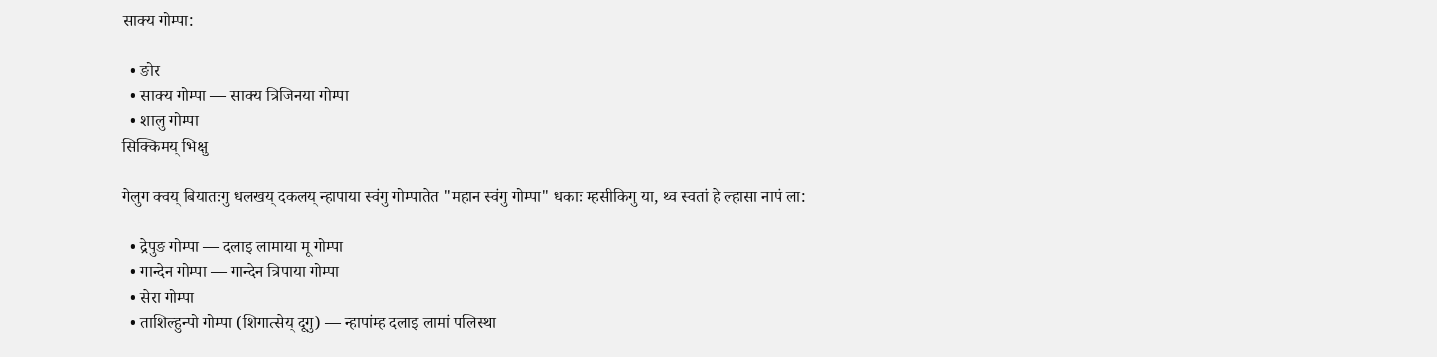साक्य गोम्पा:

  • ङोर
  • साक्य गोम्पा — साक्य त्रिजिनया गोम्पा
  • शालु गोम्पा
सिक्किमय् भिक्षु

गेलुग क्वय् बियातःगु धलखय् दकलय् न्हापाया स्वंगु गोम्पातेत "महान स्वंगु गोम्पा" धकाः म्हसीकिगु या, थ्व स्वतां हे ल्हासा नापं ला:

  • द्रेपुङ गोम्पा — दलाइ लामाया मू गोम्पा
  • गान्देन गोम्पा — गान्देन त्रिपाया गोम्पा
  • सेरा गोम्पा
  • ताशिल्हुन्पो गोम्पा (शिगात्सेय् दूगु) — न्हापांम्ह दलाइ लामां पलिस्था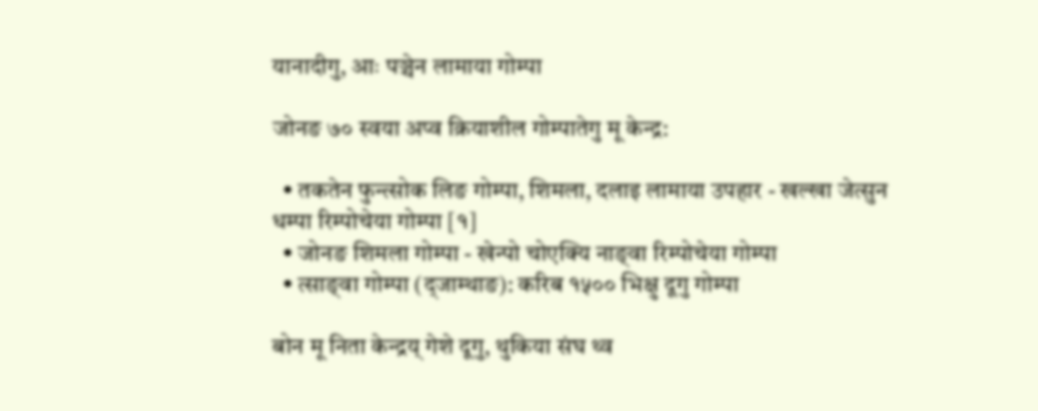यानादीगु, आः पञ्चेन लामाया गोम्पा

जोनङ ७० स्वया अप्व क्रियाशील गोम्पातेगु मू केन्द्र:

  • तकतेन फुन्त्सोक लिङ गोम्पा, शिमला, दलाइ लामाया उपहार - खल्खा जेत्सुन धम्पा रिम्पोचेया गोम्पा [१]
  • जोनङ शिमला गोम्पा - खेन्पो चोएक्यि नाङ्वा रिम्पोचेया गोम्पा
  • त्साङ्वा गोम्पा (द्जाम्थाङ): करिब १५०० भिक्षु दूगु गोम्पा

बोन मू निता केन्द्रय् गेशे दूगु, थुकिया संघ थ्व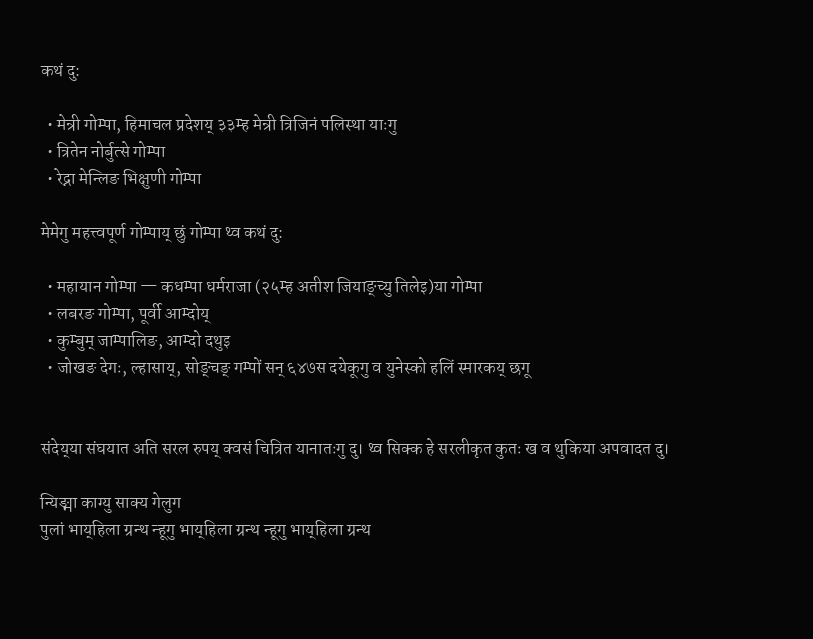कथं दु:

  • मेन्री गोम्पा, हिमाचल प्रदेशय् ३३म्ह मेन्री त्रिजिनं पलिस्था याःगु
  • त्रितेन नोर्बुत्से गोम्पा
  • रेद्ना मेन्लिङ भिक्षुणी गोम्पा

मेमेगु महत्त्वपूर्ण गोम्पाय् छुं गोम्पा थ्व कथं दु:

  • महायान गोम्पा — कधम्पा धर्मराजा (२५म्ह अतीश जियाङ्च्यु तिलेइ)या गोम्पा
  • लबरङ गोम्पा, पूर्वी आम्दोय्
  • कुम्बुम् जाम्पालिङ, आम्दो दथुइ
  • जोखङ देगः, ल्हासाय्, सोङ्चङ् गम्पों सन् ६४७स दयेकूगु व युनेस्को हलिं स्मारकय् छगू


संदेय्‌या संघयात अति सरल रुपय् क्वसं चित्रित यानातःगु दु। थ्व सिक्क हे सरलीकृत कुतः ख व थुकिया अपवादत दु।

न्यिङ्मा काग्यु साक्य गेलुग
पुलां भाय्‌हिला ग्रन्थ न्हूगु भाय्‌हिला ग्रन्थ न्हूगु भाय्‌हिला ग्रन्थ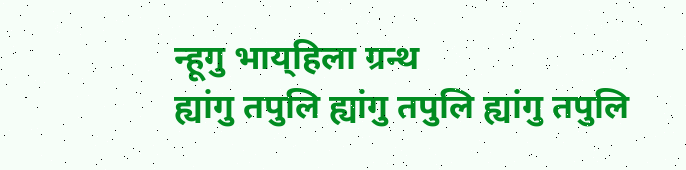न्हूगु भाय्‌हिला ग्रन्थ
ह्यांगु तपुलि ह्यांगु तपुलि ह्यांगु तपुलि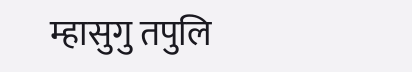म्हासुगु तपुलि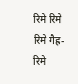रिमे रिमे रिमे गैह्र-रिमे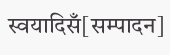स्वयादिसँ[सम्पादन]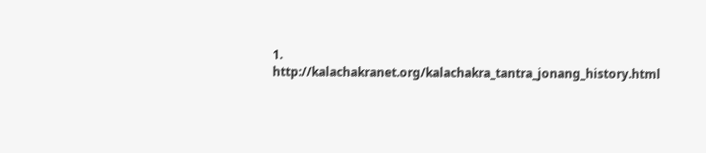1. http://kalachakranet.org/kalachakra_tantra_jonang_history.html